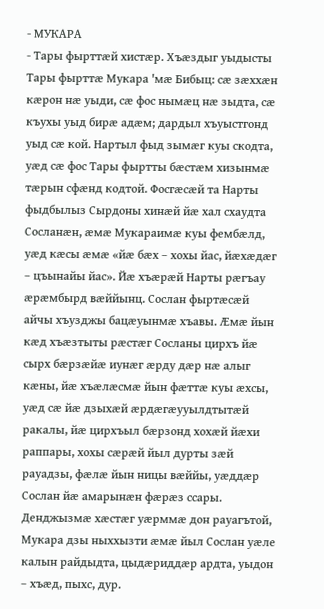- МУКАРА
- Тары фырттæй хистæр. Хъæздыг уыдысты Тары фырттæ Мукара 'мæ Бибыц: сæ зæххæн кæрон нæ уыди, сæ фос нымæц нæ зыдта, сæ къухы уыд бирæ адæм; дардыл хъуыстгонд уыд сæ кой. Нартыл фыд зымæг куы скодта, уæд сæ фос Тары фыртты бæстæм хизынмæ тæрын сфæнд кодтой. Фосгæсæй та Нарты фыдбылыз Сырдоны хинæй йæ хал схаудта Сосланæн, æмæ Мукараимæ куы фембæлд, уæд кæсы æмæ «йæ бæх – хохы йас, йæхæдæг – цъынайы йас». Йæ хъæрæй Нарты рæгъау æрæмбырд вæййынц. Сослан фыртæсæй айчы хъузджы бацæуынмæ хъавы. Æмæ йын кæд хъæзтыты рæстæг Сосланы цирхъ йæ сырх бæрзæйæ иунæг æрду дæр нæ алыг кæны, йæ хъæлæсмæ йын фæттæ куы æхсы, уæд сæ йæ дзыхæй æрдæгæууылдтытæй ракалы, йæ цирхъыл бæрзонд хохæй йæхи раппары, хохы сæрæй йыл дурты зæй рауадзы, фæлæ йын ницы вæййы, уæддæр Сослан йæ амарынæн фæрæз ссары. Денджызмæ хæстæг уæрммæ дон рауагътой, Мукара дзы ныххызти æмæ йыл Сослан уæле калын райдыдта, цыдæриддæр ардта, уыдон – хъæд, пыхс, дур.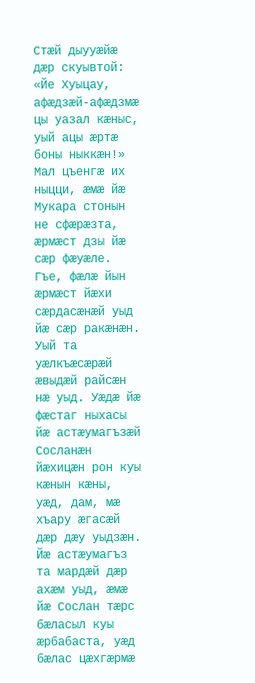Стæй дыууæйæ дæр скуывтой: «Йе Хуыцау, афæдзæй-афæдзмæ цы уазал кæныс, уый ацы æртæ боны ныккæн!» Мал цъенгæ их ныцци, æмæ йæ Мукара стонын не сфæрæзта, æрмæст дзы йæ сæр фæуæле. Гъе, фæлæ йын æрмæст йæхи сæрдасæнæй уыд йæ сæр ракæнæн. Уый та уæлкъæсæрæй æвыдæй райсæн нæ уыд. Уæдæ йæ фæстаг ныхасы йæ астæумагъзæй Сосланæн йæхицæн рон куы кæнын кæны, уæд, дам, мæ хъару æгасæй дæр дæу уыдзæн. Йæ астæумагъз та мардæй дæр ахæм уыд, æмæ йæ Сослан тæрс бæласыл куы æрбабаста, уæд бæлас цæхгæрмæ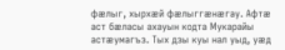фæлыг, хырхæй фæлыггæнæгау. Афтæ аст бæласы ахауын кодта Мукарайы астæумагъз. Тых дзы куы нал уыд, уæд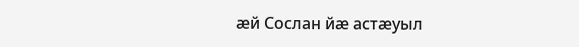æй Сослан йæ астæуыл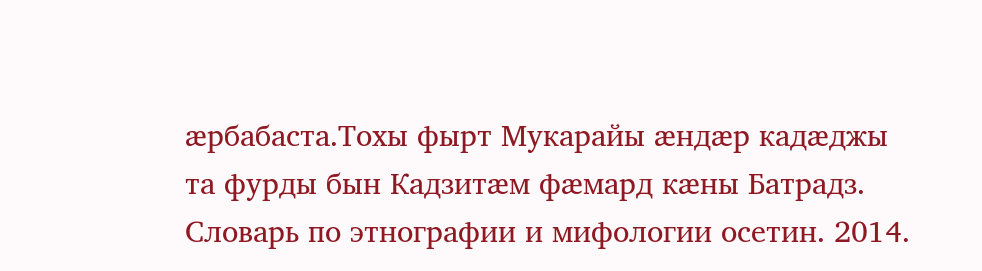æрбабаста.Тохы фырт Мукарайы æндæр кадæджы та фурды бын Кадзитæм фæмард кæны Батрадз.
Словарь по этнографии и мифологии осетин. 2014.